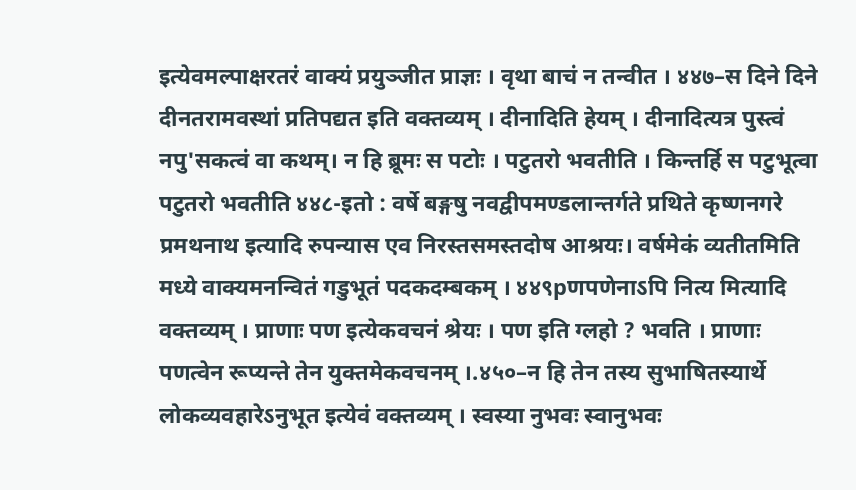इत्येवमल्पाक्षरतरं वाक्यं प्रयुञ्जीत प्राज्ञः । वृथा बाचं न तन्वीत । ४४७–स दिने दिने दीनतरामवस्थां प्रतिपद्यत इति वक्तव्यम् । दीनादिति हेयम् । दीनादित्यत्र पुस्त्वं नपु'सकत्वं वा कथम्। न हि ब्रूमः स पटोः । पटुतरो भवतीति । किन्तर्हि स पटुभूत्वा पटुतरो भवतीति ४४८-इतो : वर्षे बङ्गषु नवद्वीपमण्डलान्तर्गते प्रथिते कृष्णनगरे प्रमथनाथ इत्यादि रुपन्यास एव निरस्तसमस्तदोष आश्रयः। वर्षमेकं व्यतीतमिति मध्ये वाक्यमनन्वितं गडुभूतं पदकदम्बकम् । ४४९pणपणेनाऽपि नित्य मित्यादि वक्तव्यम् । प्राणाः पण इत्येकवचनं श्रेयः । पण इति ग्लहो ? भवति । प्राणाः पणत्वेन रूप्यन्ते तेन युक्तमेकवचनम् ।.४५०–न हि तेन तस्य सुभाषितस्यार्थे लोकव्यवहारेऽनुभूत इत्येवं वक्तव्यम् । स्वस्या नुभवः स्वानुभवः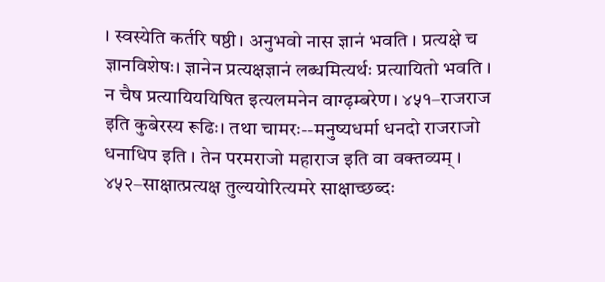। स्वस्येति कर्तरि षष्ठी। अनुभवो नास ज्ञानं भवति । प्रत्यक्षे च ज्ञानविशेषः। ज्ञानेन प्रत्यक्षज्ञानं लब्धमित्यर्थः प्रत्यायितो भवति । न चैष प्रत्यायिययिषित इत्यलमनेन वाग्ढ़म्बरेण। ४५१–राजराज इति कुबेरस्य रूढिः। तथा चामरः--मनुष्यधर्मा धनदो राजराजो धनाधिप इति । तेन परमराजो महाराज इति वा वक्तव्यम् । ४५२–साक्षात्प्रत्यक्ष तुल्ययोरित्यमरे साक्षाच्छब्दः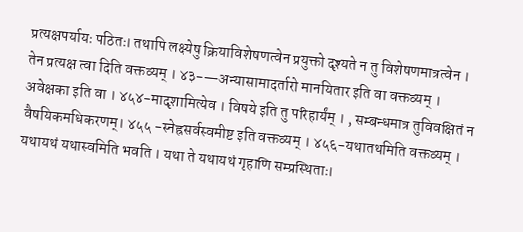प्रत्यक्षपर्यायः पठितः। तथापि लक्ष्येषु क्रियाविशेषणत्वेन प्रयुक्तो दृश्यते न तु विशेषणमात्रत्वेन । तेन प्रत्यक्ष त्वा दिति वक्तव्यम् । ४३-—अन्यासामादर्तारो मानयितार इति वा वक्तव्यम् । अवेक्षका इति वा । ४५४-मादृशामित्येव । विषये इति तु परिहार्यंम् । , सम्बन्धमात्र तुविवक्षितं न वैषयिकमधिकरणम्। ४५५ -स्नेह्रसर्वस्वमीष्ट इति वक्तव्यम् । ४५६-यथातथमिति वक्तव्यम् । यथायथं यथास्वमिति भवति । यथा ते यथायथं गृहाणि सम्प्रस्थिताः।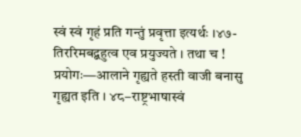स्वं स्वं गृहं प्रति गन्तुं प्रवृत्ता इत्यर्थः ।४७-तिररिमबद्बहुत्व एव प्रयुज्यते । तथा च ! प्रयोगः—आलाने गृह्यते हस्ती वाजी बनासु गृह्यत इति । ४८–राष्ट्रभाषास्वं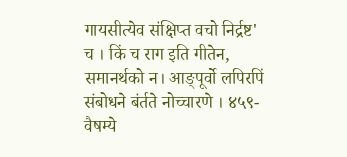गायसीत्येव संक्षिप्त वचो निर्द्रष्ट' च । किं च राग इति गीतेन, समानर्थको न। आङ्पूर्वो लपिरपिं संबोधने बंर्तते नोच्चारणे । ४५९-वैषम्ये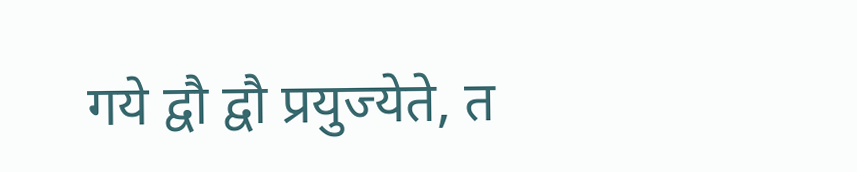गये द्वौ द्वौ प्रयुज्येते, त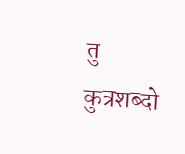तु कुत्रशब्दो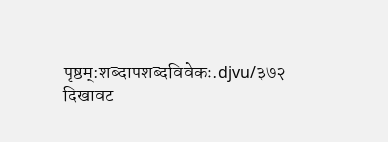पृष्ठम्:शब्दापशब्दविवेकः.djvu/३७२
दिखावट